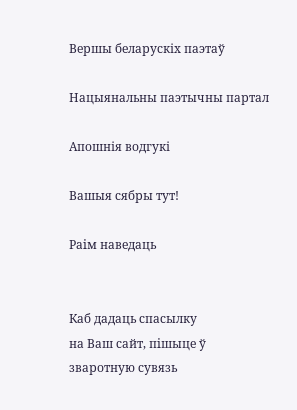Вершы беларускіх паэтаў

Нацыянальны паэтычны партал

Апошнія водгукі

Вашыя сябры тут!

Раiм наведаць


Каб дадаць спасылку
на Ваш сайт, пiшыце ў
зваротную сувязь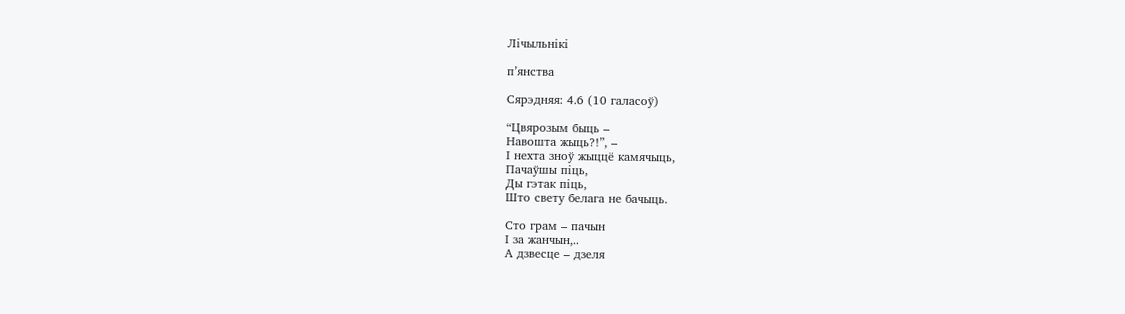Лічыльнікі

п’янства

Сярэдняя: 4.6 (10 галасоў)

“Цвярозым быць –
Навошта жыць?!”, –
І нехта зноў жыццё камячыць,
Пачаўшы піць,
Ды гэтак піць,
Што свету белага не бачыць.

Сто грам – пачын
І за жанчын,..
А дзвесце – дзеля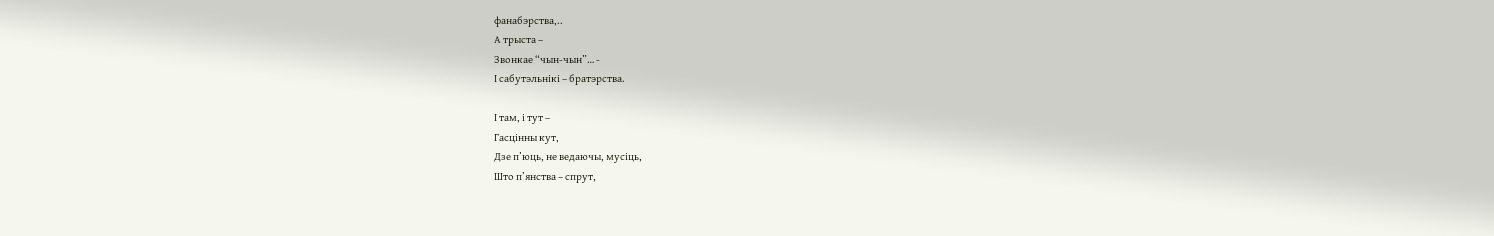фанабэрства,..
А трыста –
Звонкае “чын-чын”… -
І сабутэльнікі – братэрства.

І там, і тут –
Гасцінны кут,
Дзе п’юць, не ведаючы, мусіць,
Што п’янства – спрут,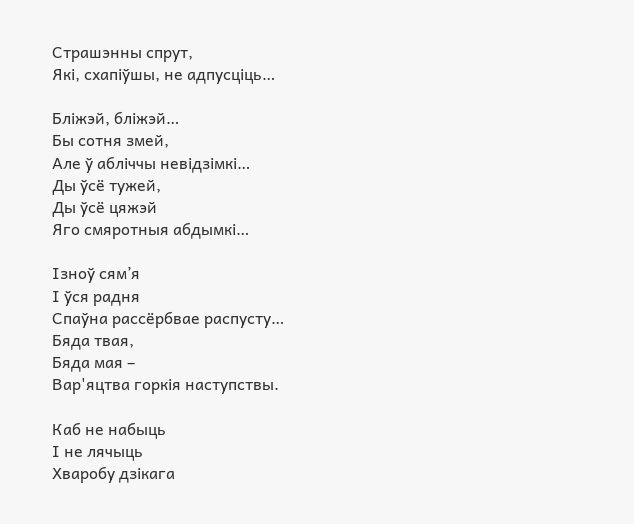Страшэнны спрут,
Які, схапіўшы, не адпусціць…

Бліжэй, бліжэй…
Бы сотня змей,
Але ў абліччы невідзімкі…
Ды ўсё тужей,
Ды ўсё цяжэй
Яго смяротныя абдымкі…

Ізноў сям’я
І ўся радня
Спаўна рассёрбвае распусту…
Бяда твая,
Бяда мая –
Вар'яцтва горкія наступствы.

Каб не набыць
І не лячыць
Хваробу дзікага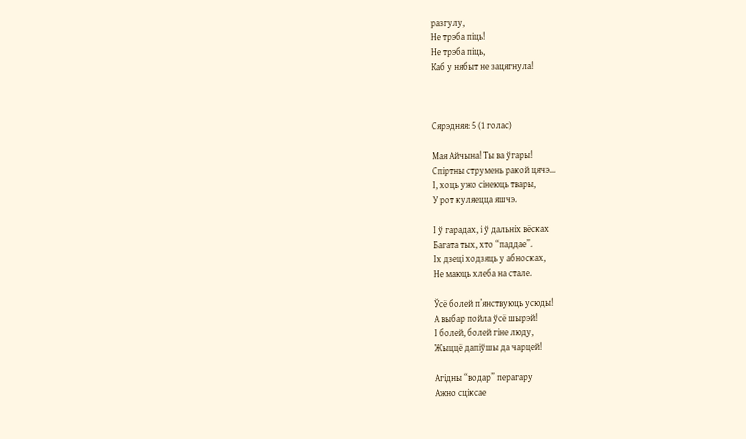разгулу,
Не трэба піць!
Не трэба піць,
Каб у нябыт не зацягнула!



Сярэдняя: 5 (1 голас)

Мая Айчына! Ты ва ўгары!
Спіртны струмень ракой цячэ…
І, хоць ужо сінеюць твары,
У рот куляецца яшчэ.

І ў гарадах, і ў дальніх вёсках
Багата тых, хто “паддае”.
Іх дзеці ходзяць у абносках,
Не маюць хлеба на стале.

Ўсё болей п’янствуюць усюды!
А выбар пойла ўсё шырэй!
І болей, болей гіне люду,
Жыццё дапіўшы да чарцей!

Агідны “водар” перагару
Ажно сціксае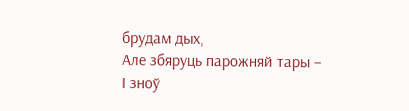брудам дых,
Але збяруць парожняй тары –
І зноў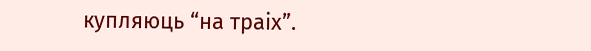купляюць “на траіх”.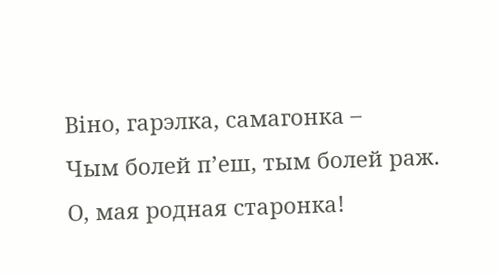Віно, гарэлка, самагонка –
Чым болей п’еш, тым болей раж.
О, мая родная старонка!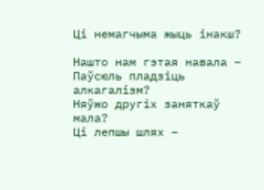Ці немагчыма жыць інакш?

Нашто нам гэтая навала –
Паўсюль пладзіць алкагалізм?
Няўжо другіх заняткаў мала?
Ці лепшы шлях –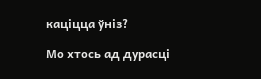каціцца ўніз?

Мо хтось ад дурасці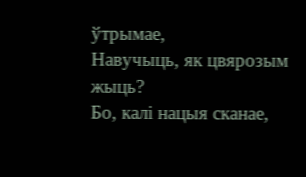ўтрымае,
Навучыць, як цвярозым жыць?
Бо, калі нацыя сканае,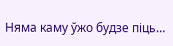Няма каму ўжо будзе піць…